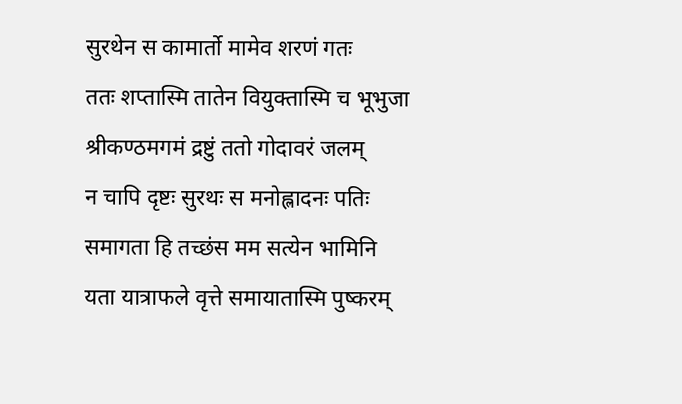सुरथेन स कामार्तो मामेव शरणं गतः
ततः शप्तास्मि तातेन वियुक्तास्मि च भूभुजा
श्रीकण्ठमगमं द्रष्टुं ततो गोदावरं जलम्
न चापि दृष्टः सुरथः स मनोह्लादनः पतिः
समागता हि तच्छंस मम सत्येन भामिनि
यता यात्राफले वृत्ते समायातास्मि पुष्करम्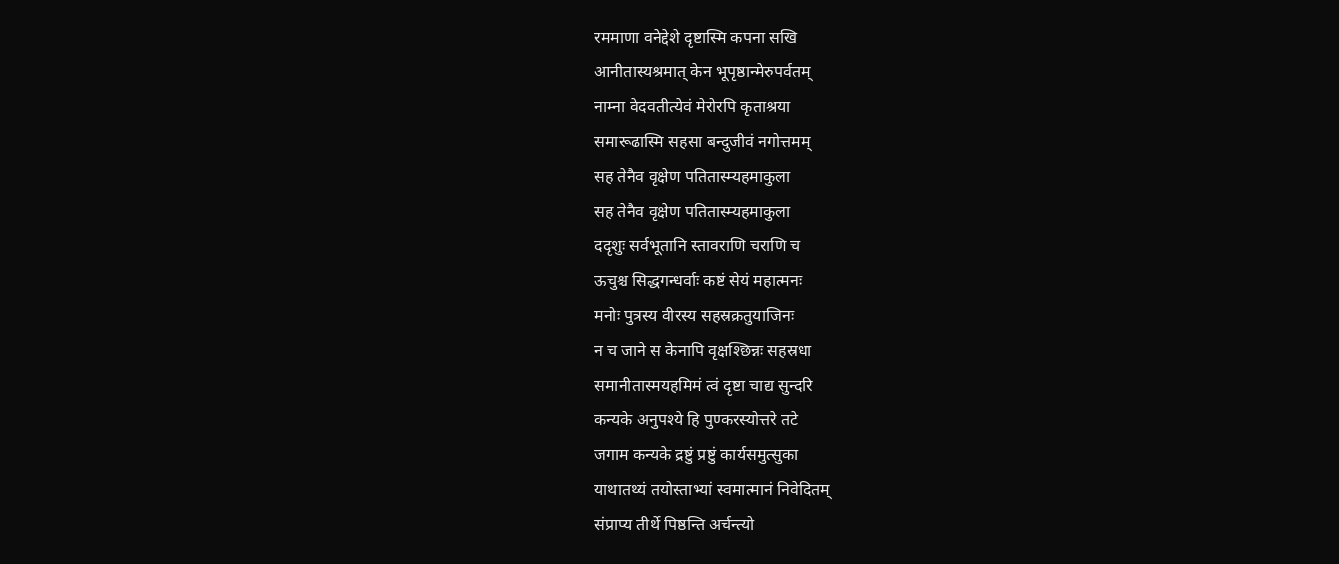रममाणा वनेद्देशे दृष्टास्मि कपना सखि
आनीतास्यश्रमात् केन भूपृष्ठान्मेरुपर्वतम्
नाम्ना वेदवतीत्येवं मेरोरपि कृताश्रया
समारूढास्मि सहसा बन्दुजीवं नगोत्तमम्
सह तेनैव वृक्षेण पतितास्म्यहमाकुला
सह तेनैव वृक्षेण पतितास्म्यहमाकुला
ददृशुः सर्वभूतानि स्तावराणि चराणि च
ऊचुश्च सिद्धगन्धर्वाः कष्टं सेयं महात्मनः
मनोः पुत्रस्य वीरस्य सहस्रक्रतुयाजिनः
न च जाने स केनापि वृक्षश्छिन्नः सहस्रधा
समानीतास्मयहमिमं त्वं दृष्टा चाद्य सुन्दरि
कन्यके अनुपश्ये हि पुण्करस्योत्तरे तटे
जगाम कन्यके द्रष्टुं प्रष्टुं कार्यसमुत्सुका
याथातथ्यं तयोस्ताभ्यां स्वमात्मानं निवेदितम्
संप्राप्य तीर्थे पिष्ठन्ति अर्चन्त्यो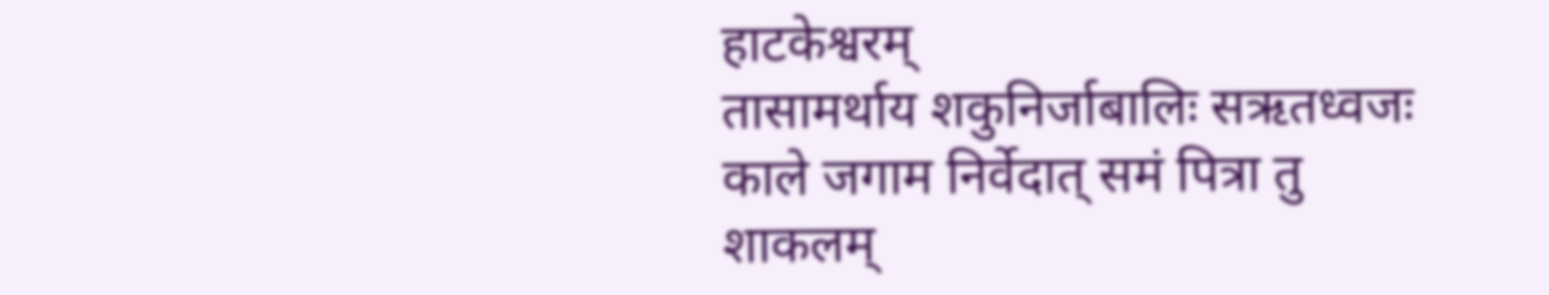हाटकेश्वरम्
तासामर्थाय शकुनिर्जाबालिः सऋतध्वजः
काले जगाम निर्वेदात् समं पित्रा तु शाकलम्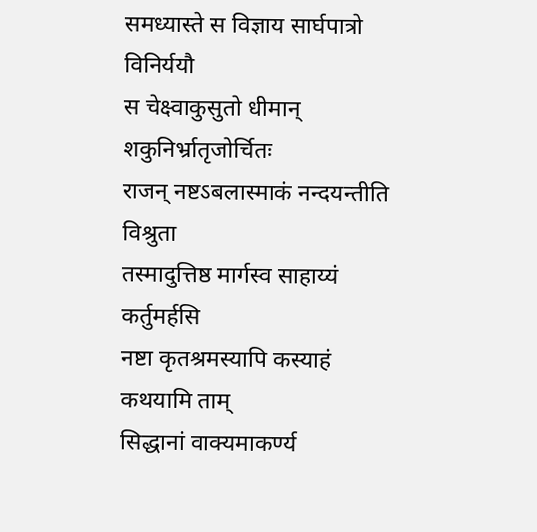समध्यास्ते स विज्ञाय सार्घपात्रो विनिर्ययौ
स चेक्ष्वाकुसुतो धीमान् शकुनिर्भ्रातृजोर्चितः
राजन् नष्टऽबलास्माकं नन्दयन्तीति विश्रुता
तस्मादुत्तिष्ठ मार्गस्व साहाय्यं कर्तुमर्हसि
नष्टा कृतश्रमस्यापि कस्याहं कथयामि ताम्
सिद्धानां वाक्यमाकर्ण्य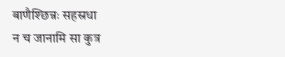बाणैश्छिन्नः सहस्रधा
न च जानामि सा कुत्र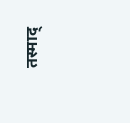तस्माद्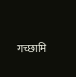गच्छामि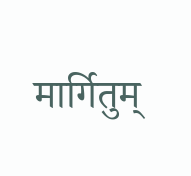मार्गितुम्